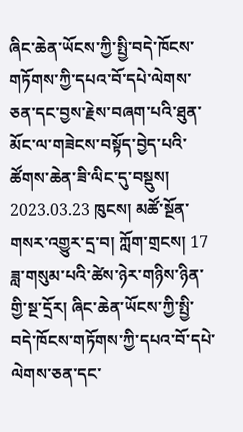ཞིང་ཆེན་ཡོངས་ཀྱི་སྤྱི་བདེ་ཁོངས་གཏོགས་ཀྱི་དཔའ་བོ་དཔེ་ལེགས་ཅན་དང་བྱས་རྗེས་བཞག་པའི་ཐུན་མོང་ལ་གཟེངས་བསྟོད་བྱེད་པའི་ཚོགས་ཆེན་ཟི་ལིང་དུ་བསྡུས།
2023.03.23 ཁུངས། མཚོ་སྔོན་གསར་འགྱུར་དྲ་བ། ཀློག་གྲངས། 17
ཟླ་གསུམ་པའི་ཚེས་ཉེར་གཉིས་ཉིན་གྱི་སྔ་དྲོར། ཞིང་ཆེན་ཡོངས་ཀྱི་སྤྱི་བདེ་ཁོངས་གཏོགས་ཀྱི་དཔའ་བོ་དཔེ་ལེགས་ཅན་དང་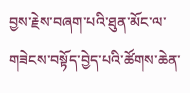བྱས་རྗེས་བཞག་པའི་ཐུན་མོང་ལ་གཟེངས་བསྟོད་བྱེད་པའི་ཚོགས་ཆེན་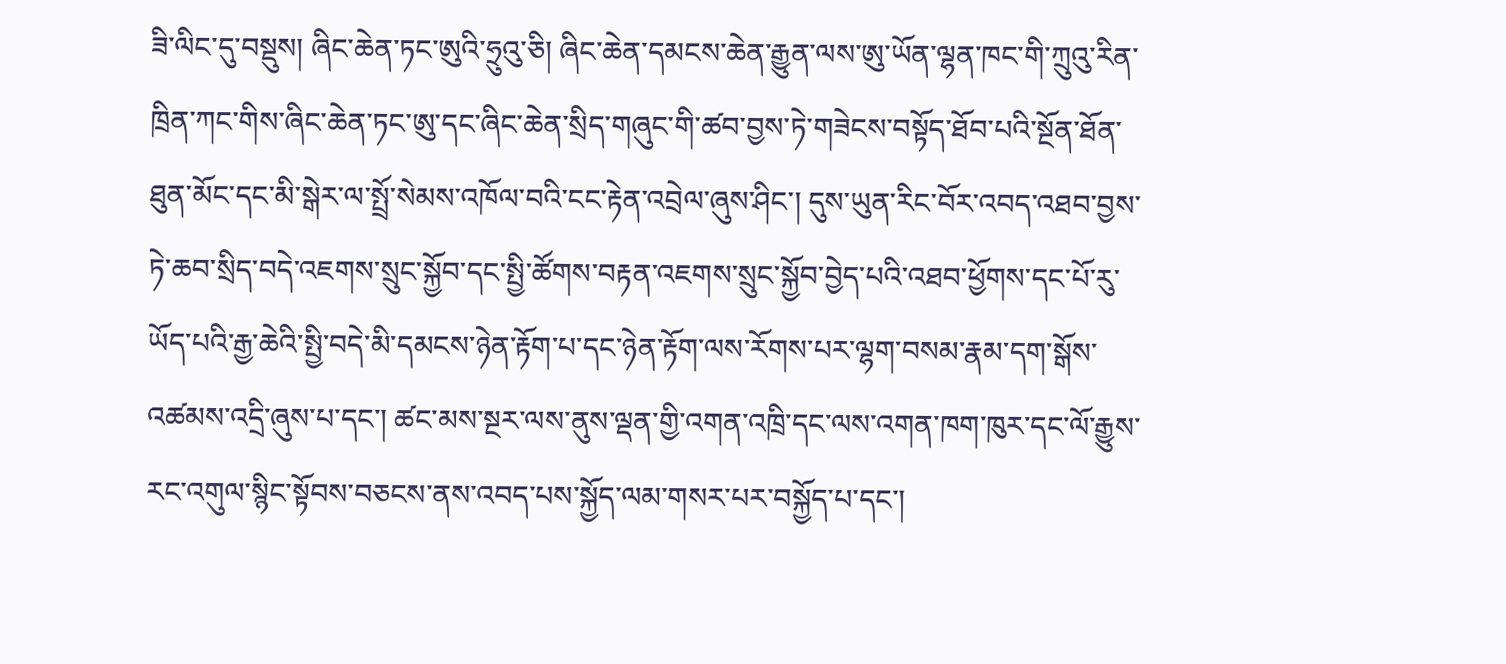ཟི་ལིང་དུ་བསྡུས། ཞིང་ཆེན་ཏང་ཨུའི་ཧྲུའུ་ཅི། ཞིང་ཆེན་དམངས་ཆེན་རྒྱུན་ལས་ཨུ་ཡོན་ལྷན་ཁང་གི་ཀྲུའུ་རིན་ཁྲིན་ཀང་གིས་ཞིང་ཆེན་ཏང་ཨུ་དང་ཞིང་ཆེན་སྲིད་གཞུང་གི་ཚབ་བྱས་ཏེ་གཟེངས་བསྟོད་ཐོབ་པའི་སྔོན་ཐོན་ཐུན་མོང་དང་མི་སྒེར་ལ་སྤྲོ་སེམས་འཁོལ་བའི་ངང་རྟེན་འབྲེལ་ཞུས་ཤིང་། དུས་ཡུན་རིང་བོར་འབད་འཐབ་བྱས་ཏེ་ཆབ་སྲིད་བདེ་འཇགས་སྲུང་སྐྱོབ་དང་སྤྱི་ཚོགས་བརྟན་འཇགས་སྲུང་སྐྱོབ་བྱེད་པའི་འཐབ་ཕྱོགས་དང་པོ་རུ་ཡོད་པའི་རྒྱ་ཆེའི་སྤྱི་བདེ་མི་དམངས་ཉེན་རྟོག་པ་དང་ཉེན་རྟོག་ལས་རོགས་པར་ལྷག་བསམ་རྣམ་དག་སྒོས་འཚམས་འདྲི་ཞུས་པ་དང་། ཚང་མས་སྔར་ལས་ནུས་ལྡན་གྱི་འགན་འཁྲི་དང་ལས་འགན་ཁག་ཁུར་དང་ལོ་རྒྱུས་རང་འགུལ་སྙིང་སྟོབས་བཅངས་ནས་འབད་པས་སྐྱོད་ལམ་གསར་པར་བསྐྱོད་པ་དང་།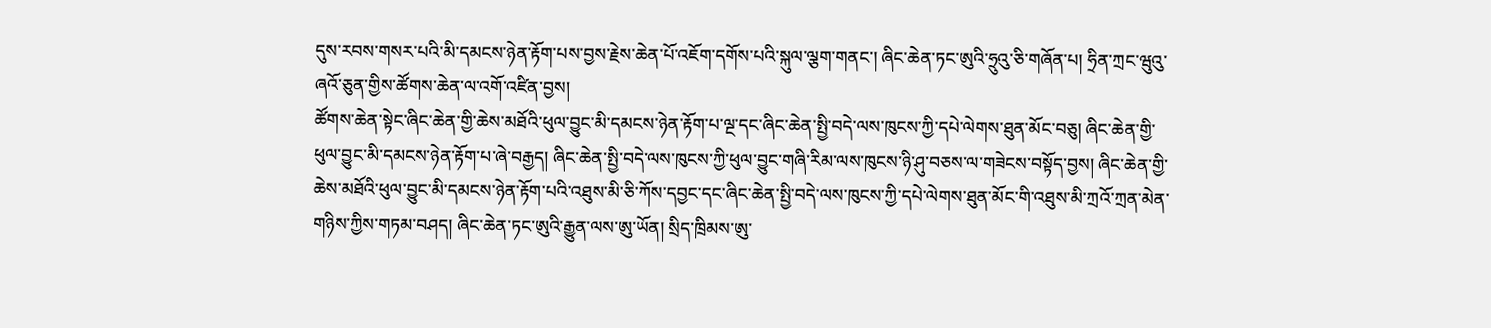དུས་རབས་གསར་པའི་མི་དམངས་ཉེན་རྟོག་པས་བྱས་རྗེས་ཆེན་པོ་འཇོག་དགོས་པའི་སྐུལ་ལྕག་གནང་། ཞིང་ཆེན་ཏང་ཨུའི་ཧྲུའུ་ཅི་གཞོན་པ། ཧྲིན་ཀྲང་ཝུའུ་ཞའོ་ཅུན་གྱིས་ཚོགས་ཆེན་ལ་འགོ་འཛིན་བྱས།
ཚོགས་ཆེན་སྟེང་ཞིང་ཆེན་གྱི་ཆེས་མཐོའི་ཕུལ་བྱུང་མི་དམངས་ཉེན་རྟོག་པ་ལྔ་དང་ཞིང་ཆེན་སྤྱི་བདེ་ལས་ཁུངས་ཀྱི་དཔེ་ལེགས་ཐུན་མོང་བཅུ། ཞིང་ཆེན་གྱི་ཕུལ་བྱུང་མི་དམངས་ཉེན་རྟོག་པ་ཞེ་བརྒྱད། ཞིང་ཆེན་སྤྱི་བདེ་ལས་ཁུངས་ཀྱི་ཕུལ་བྱུང་གཞི་རིམ་ལས་ཁུངས་ཉི་ཤུ་བཅས་ལ་གཟེངས་བསྟོད་བྱས། ཞིང་ཆེན་གྱི་ཆེས་མཐོའི་ཕུལ་བྱུང་མི་དམངས་ཉེན་རྟོག་པའི་འཐུས་མི་ཅི་ཀོས་དབྱང་དང་ཞིང་ཆེན་སྤྱི་བདེ་ལས་ཁུངས་ཀྱི་དཔེ་ལེགས་ཐུན་མོང་གི་འཐུས་མི་ཀྲའོ་ཀྲན་མེན་གཉིས་ཀྱིས་གཏམ་བཤད། ཞིང་ཆེན་ཏང་ཨུའི་རྒྱུན་ལས་ཨུ་ཡོན། སྲིད་ཁྲིམས་ཨུ་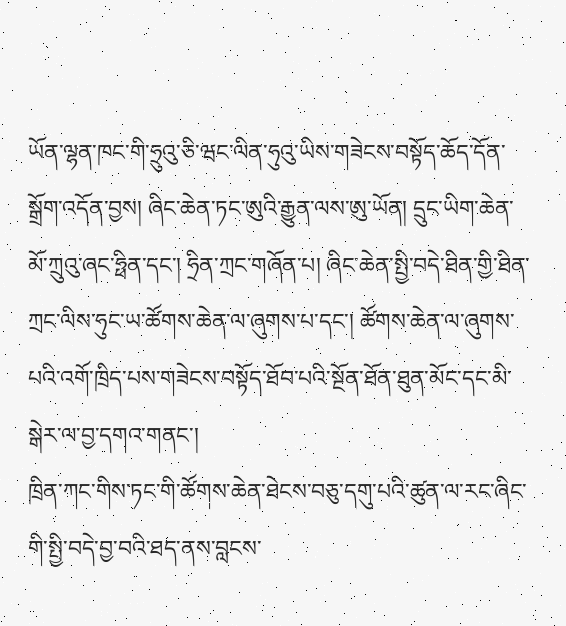ཡོན་ལྷན་ཁང་གི་ཧྲུའུ་ཅི་ཝང་ལིན་ཧུའུ་ཡིས་གཟེངས་བསྟོད་ཆོད་དོན་སྒྲོག་འདོན་བྱས། ཞིང་ཆེན་ཏང་ཨུའི་རྒྱུན་ལས་ཨུ་ཡོན། དྲུང་ཡིག་ཆེན་མོ་ཀྲུའུ་ཞང་ཧྥིན་དང་། ཧྲིན་ཀྲང་གཞོན་པ། ཞིང་ཆེན་སྤྱི་བདེ་ཐིན་གྱི་ཐིན་ཀྲང་ལིས་ཧུང་ཡ་ཚོགས་ཆེན་ལ་ཞུགས་པ་དང་། ཚོགས་ཆེན་ལ་ཞུགས་པའི་འགོ་ཁྲིད་པས་གཟེངས་བསྟོད་ཐོབ་པའི་སྔོན་ཐོན་ཐུན་མོང་དང་མི་སྒེར་ལ་བྱ་དགའ་གནང་།
ཁྲིན་ཀང་གིས་ཏང་གི་ཚོགས་ཆེན་ཐེངས་བཅུ་དགུ་པའི་ཚུན་ལ་རང་ཞིང་གི་སྤྱི་བདེ་བྱ་བའི་ཐད་ནས་བླངས་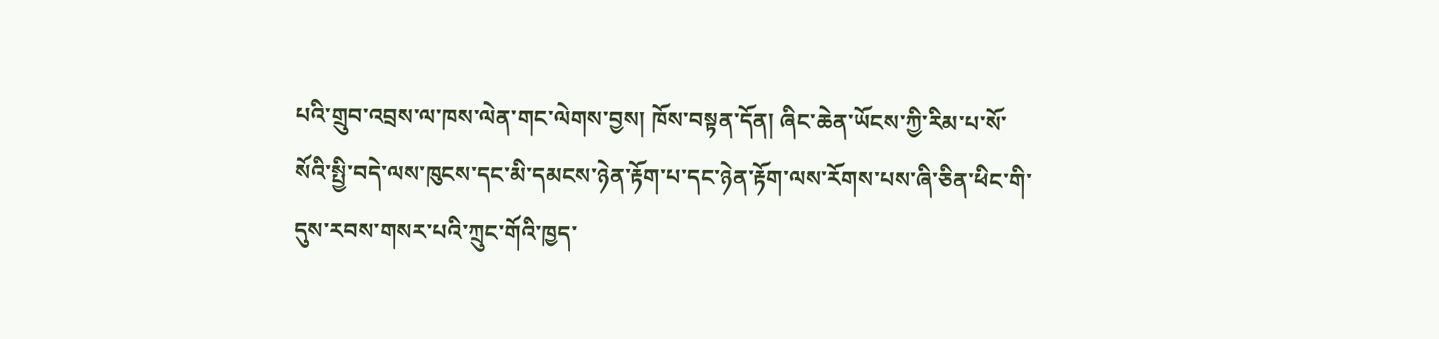པའི་གྲུབ་འབྲས་ལ་ཁས་ལེན་གང་ལེགས་བྱས། ཁོས་བསྟན་དོན། ཞིང་ཆེན་ཡོངས་ཀྱི་རིམ་པ་སོ་སོའི་སྤྱི་བདེ་ལས་ཁུངས་དང་མི་དམངས་ཉེན་རྟོག་པ་དང་ཉེན་རྟོག་ལས་རོགས་པས་ཞི་ཅིན་ཕིང་གི་དུས་རབས་གསར་པའི་ཀྲུང་གོའི་ཁྱད་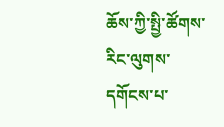ཆོས་ཀྱི་སྤྱི་ཚོགས་རིང་ལུགས་དགོངས་པ་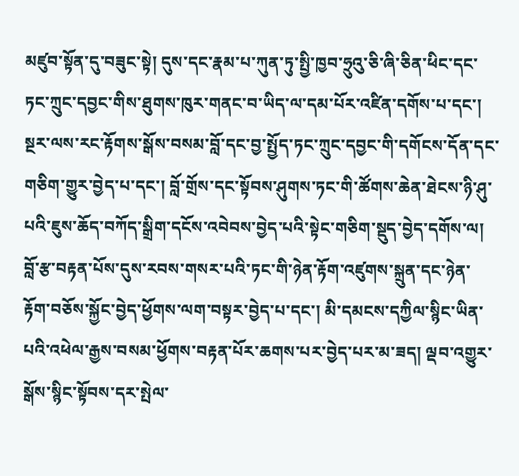མཛུབ་སྟོན་དུ་བཟུང་སྟེ། དུས་དང་རྣམ་པ་ཀུན་ཏུ་སྤྱི་ཁྱབ་ཧྲུའུ་ཅི་ཞི་ཅིན་ཕིང་དང་ཏང་ཀྲུང་དབྱང་གིས་ཐུགས་ཁུར་གནང་བ་ཡིད་ལ་དམ་པོར་འཛིན་དགོས་པ་དང་། སྔར་ལས་རང་རྟོགས་སྒོས་བསམ་བློ་དང་བྱ་སྤྱོད་ཏང་ཀྲུང་དབྱང་གི་དགོངས་དོན་དང་གཅིག་གྱུར་བྱེད་པ་དང་། བློ་གྲོས་དང་སྟོབས་ཤུགས་ཏང་གི་ཚོགས་ཆེན་ཐེངས་ཉི་ཤུ་པའི་ཇུས་ཆོད་བཀོད་སྒྲིག་དངོས་འབེབས་བྱེད་པའི་སྟེང་གཅིག་སྡུད་བྱེད་དགོས་ལ། བློ་རྩ་བརྟན་པོས་དུས་རབས་གསར་པའི་ཏང་གི་ཉེན་རྟོག་འཛུགས་སྐྲུན་དང་ཉེན་རྟོག་བཅོས་སྐྱོང་བྱེད་ཕྱོགས་ལག་བསྟར་བྱེད་པ་དང་། མི་དམངས་དཀྱིལ་སྙིང་ཡིན་པའི་འཕེལ་རྒྱས་བསམ་ཕྱོགས་བརྟན་པོར་ཆགས་པར་བྱེད་པར་མ་ཟད། ལྡབ་འགྱུར་སྒོས་སྙིང་སྟོབས་དར་སྤེལ་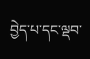བྱེད་པ་དང་ལྡབ་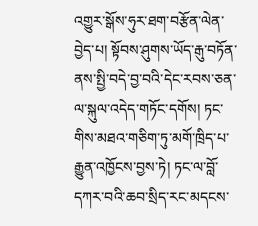འགྱུར་སྒོས་ཧུར་ཐག་བརྩོན་ལེན་བྱེད་པ། སྟོབས་ཤུགས་ཡོད་རྒུ་བཏོན་ནས་སྤྱི་བདེ་བྱ་བའི་དེང་རབས་ཅན་ལ་སྐུལ་འདེད་གཏོང་དགོས། ཏང་གིས་མཐའ་གཅིག་ཏུ་མགོ་ཁྲིད་པ་རྒྱུན་འཁྱོངས་བྱས་ཏེ། ཏང་ལ་བློ་དཀར་བའི་ཆབ་སྲིད་རང་མདངས་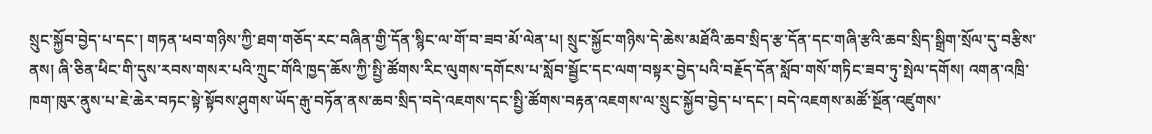སྲུང་སྐྱོབ་བྱེད་པ་དང་། གཏན་ཕབ་གཉིས་ཀྱི་ཐག་གཅོད་རང་བཞིན་གྱི་དོན་སྙིང་ལ་གོ་བ་ཟབ་མོ་ལེན་པ། སྲུང་སྐྱོང་གཉིས་དེ་ཆེས་མཐོའི་ཆབ་སྲིད་རྩ་དོན་དང་གཞི་རྩའི་ཆབ་སྲིད་སྒྲིག་སྲོལ་དུ་བརྩིས་ནས། ཞི་ཅིན་ཕིང་གི་དུས་རབས་གསར་པའི་ཀྲུང་གོའི་ཁྱད་ཆོས་ཀྱི་སྤྱི་ཚོགས་རིང་ལུགས་དགོངས་པ་སློབ་སྦྱོང་དང་ལག་བསྟར་བྱེད་པའི་བརྗོད་དོན་སློབ་གསོ་གཏིང་ཟབ་ཏུ་སྤེལ་དགོས། འགན་འཁྲི་ཁག་ཁུར་ནུས་པ་ཇེ་ཆེར་བཏང་སྟེ་སྟོབས་ཤུགས་ཡོད་རྒུ་བཏོན་ནས་ཆབ་སྲིད་བདེ་འཇགས་དང་སྤྱི་ཚོགས་བརྟན་འཇགས་ལ་སྲུང་སྐྱོབ་བྱེད་པ་དང་། བདེ་འཇགས་མཚོ་སྔོན་འཛུགས་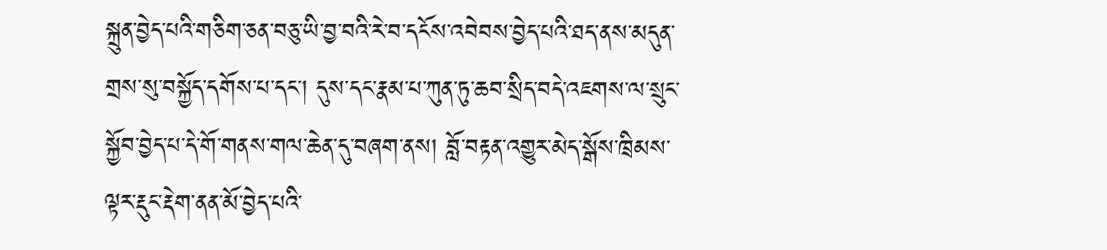སྐྲུན་བྱེད་པའི་གཅིག་ཅན་བཅུ་ཡི་བྱ་བའི་རེ་བ་དངོས་འབེབས་བྱེད་པའི་ཐད་ནས་མདུན་གྲས་སུ་བསྐྱོད་དགོས་པ་དང་། དུས་དང་རྣམ་པ་ཀུན་ཏུ་ཆབ་སྲིད་བདེ་འཇགས་ལ་སྲུང་སྐྱོབ་བྱེད་པ་དེ་གོ་གནས་གལ་ཆེན་དུ་བཞག་ནས། བློ་བརྟན་འགྱུར་མེད་སྒོས་ཁྲིམས་ལྟར་རྡུང་རྡེག་ནན་མོ་བྱེད་པའི་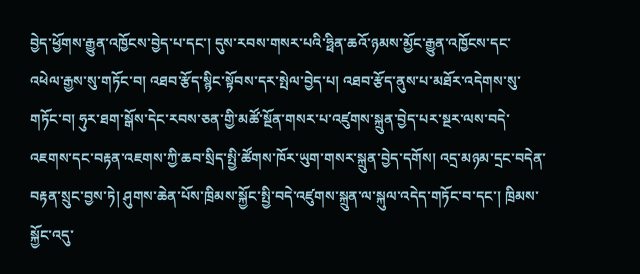བྱེད་ཕྱོགས་རྒྱུན་འཁྱོངས་བྱེད་པ་དང་། དུས་རབས་གསར་པའི་ཧྥིན་ཆའོ་ཉམས་མྱོང་རྒྱུན་འཁྱོངས་དང་འཕེལ་རྒྱས་སུ་གཏོང་བ། འཐབ་རྩོད་སྙིང་སྟོབས་དར་སྤེལ་བྱེད་པ། འཐབ་རྩོད་ནུས་པ་མཐོར་འདེགས་སུ་གཏོང་བ། ཧུར་ཐག་སྒོས་དེང་རབས་ཅན་གྱི་མཚོ་སྔོན་གསར་པ་འཛུགས་སྐྲུན་བྱེད་པར་སྔར་ལས་བདེ་འཇགས་དང་བརྟན་འཇགས་ཀྱི་ཆབ་སྲིད་སྤྱི་ཚོགས་ཁོར་ཡུག་གསར་སྐྲུན་བྱེད་དགོས། འདྲ་མཉམ་དྲང་བདེན་བརྟན་སྲུང་བྱས་ཏེ། ཤུགས་ཆེན་པོས་ཁྲིམས་སྐྱོང་སྤྱི་བདེ་འཛུགས་སྐྲུན་ལ་སྐུལ་འདེད་གཏོང་བ་དང་། ཁྲིམས་སྐྱོང་འདུ་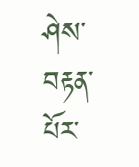ཤེས་བརྟན་པོར་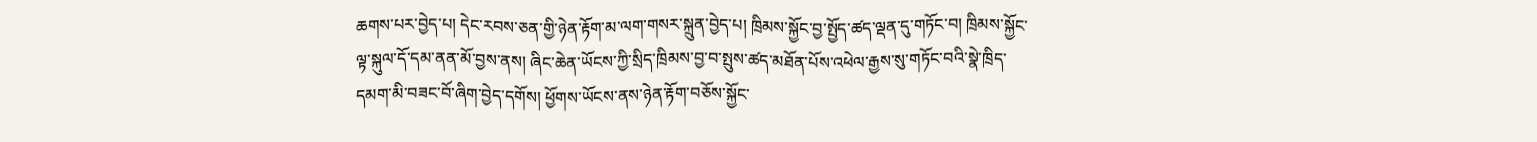ཆགས་པར་བྱེད་པ། དེང་རབས་ཅན་གྱི་ཉེན་རྟོག་མ་ལག་གསར་སྐྲུན་བྱེད་པ། ཁྲིམས་སྐྱོང་བྱ་སྤྱོད་ཚད་ལྡན་དུ་གཏོང་བ། ཁྲིམས་སྐྱོང་ལྟ་སྐུལ་དོ་དམ་ནན་མོ་བྱས་ནས། ཞིང་ཆེན་ཡོངས་ཀྱི་སྲིད་ཁྲིམས་བྱ་བ་སྤུས་ཚད་མཐོན་པོས་འཕེལ་རྒྱས་སུ་གཏོང་བའི་སྣེ་ཁྲིད་དམག་མི་བཟང་བོ་ཞིག་བྱེད་དགོས། ཕྱོགས་ཡོངས་ནས་ཉེན་རྟོག་བཅོས་སྐྱོང་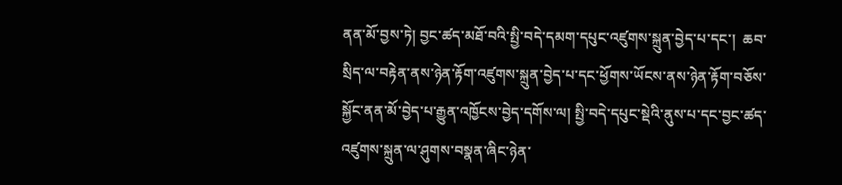ནན་མོ་བྱས་ཏེ། བྱང་ཚད་མཐོ་བའི་སྤྱི་བདེ་དམག་དཔུང་འཛུགས་སྐྲུན་བྱེད་པ་དང་།  ཆབ་སྲིད་ལ་བརྟེན་ནས་ཉེན་རྟོག་འཛུགས་སྐྲུན་བྱེད་པ་དང་ཕྱོགས་ཡོངས་ནས་ཉེན་རྟོག་བཅོས་སྐྱོང་ནན་མོ་བྱེད་པ་རྒྱུན་འཁྱོངས་བྱེད་དགོས་ལ། སྤྱི་བདེ་དཔུང་སྡེའི་ནུས་པ་དང་བྱང་ཚད་འཛུགས་སྐྲུན་ལ་ཤུགས་བསྣན་ཞིང་ཉེན་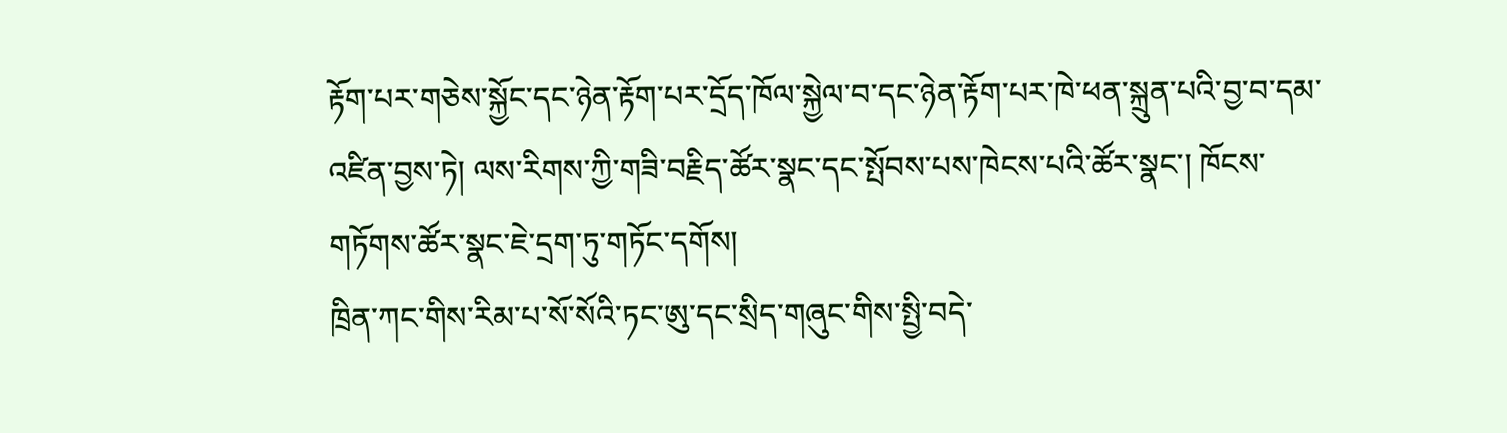རྟོག་པར་གཅེས་སྐྱོང་དང་ཉེན་རྟོག་པར་དྲོད་ཁོལ་སྐྱེལ་བ་དང་ཉེན་རྟོག་པར་ཁེ་ཕན་སྐྲུན་པའི་བྱ་བ་དམ་འཛིན་བྱས་ཏེ། ལས་རིགས་ཀྱི་གཟི་བརྗིད་ཚོར་སྣང་དང་སྤོབས་པས་ཁེངས་པའི་ཚོར་སྣང་། ཁོངས་གཏོགས་ཚོར་སྣང་ཇེ་དྲག་ཏུ་གཏོང་དགོས།
ཁྲིན་ཀང་གིས་རིམ་པ་སོ་སོའི་ཏང་ཨུ་དང་སྲིད་གཞུང་གིས་སྤྱི་བདེ་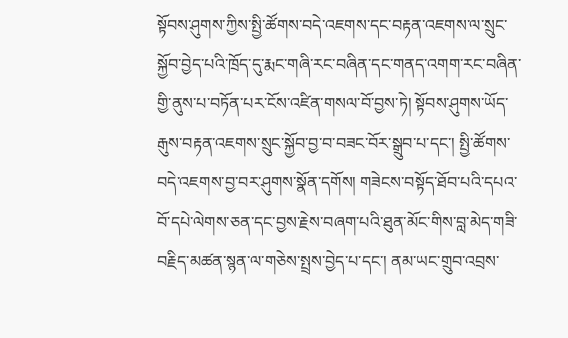སྟོབས་ཤུགས་ཀྱིས་སྤྱི་ཚོགས་བདེ་འཇགས་དང་བརྟན་འཇགས་ལ་སྲུང་སྐྱོབ་བྱེད་པའི་ཁྲོད་དུ་རྨང་གཞི་རང་བཞིན་དང་གནད་འགག་རང་བཞིན་གྱི་ནུས་པ་བཏོན་པར་ངོས་འཛིན་གསལ་བོ་བྱས་ཏེ། སྟོབས་ཤུགས་ཡོད་རྒུས་བརྟན་འཇགས་སྲུང་སྐྱོབ་བྱ་བ་བཟང་བོར་སྒྲུབ་པ་དང་། སྤྱི་ཚོགས་བདེ་འཇགས་བྱ་བར་ཤུགས་སྣོན་དགོས། གཟེངས་བསྟོད་ཐོབ་པའི་དཔའ་བོ་དཔེ་ལེགས་ཅན་དང་བྱས་རྗེས་བཞག་པའི་ཐུན་མོང་གིས་བླ་མེད་གཟི་བརྗིད་མཚན་སྙན་ལ་གཅེས་སྤྲས་བྱེད་པ་དང་། ནམ་ཡང་གྲུབ་འབྲས་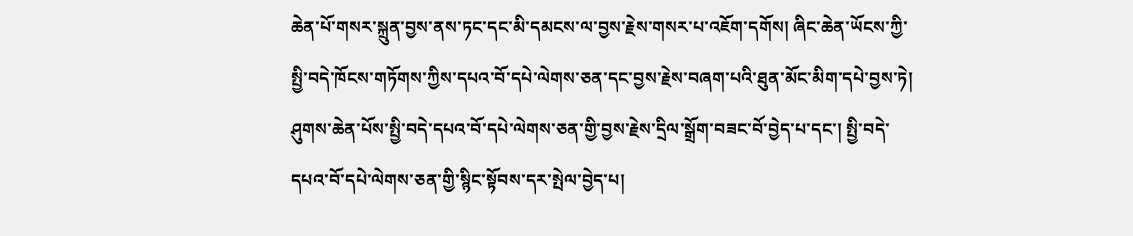ཆེན་པོ་གསར་སྐྲུན་བྱས་ནས་ཏང་དང་མི་དམངས་ལ་བྱས་རྗེས་གསར་པ་འཇོག་དགོས། ཞིང་ཆེན་ཡོངས་ཀྱི་སྤྱི་བདེ་ཁོངས་གཏོགས་ཀྱིས་དཔའ་བོ་དཔེ་ལེགས་ཅན་དང་བྱས་རྗེས་བཞག་པའི་ཐུན་མོང་མིག་དཔེ་བྱས་ཏེ། ཤུགས་ཆེན་པོས་སྤྱི་བདེ་དཔའ་བོ་དཔེ་ལེགས་ཅན་གྱི་བྱས་རྗེས་དྲིལ་སྒྲོག་བཟང་བོ་བྱེད་པ་དང་། སྤྱི་བདེ་དཔའ་བོ་དཔེ་ལེགས་ཅན་གྱི་སྙིང་སྟོབས་དར་སྤེལ་བྱེད་པ།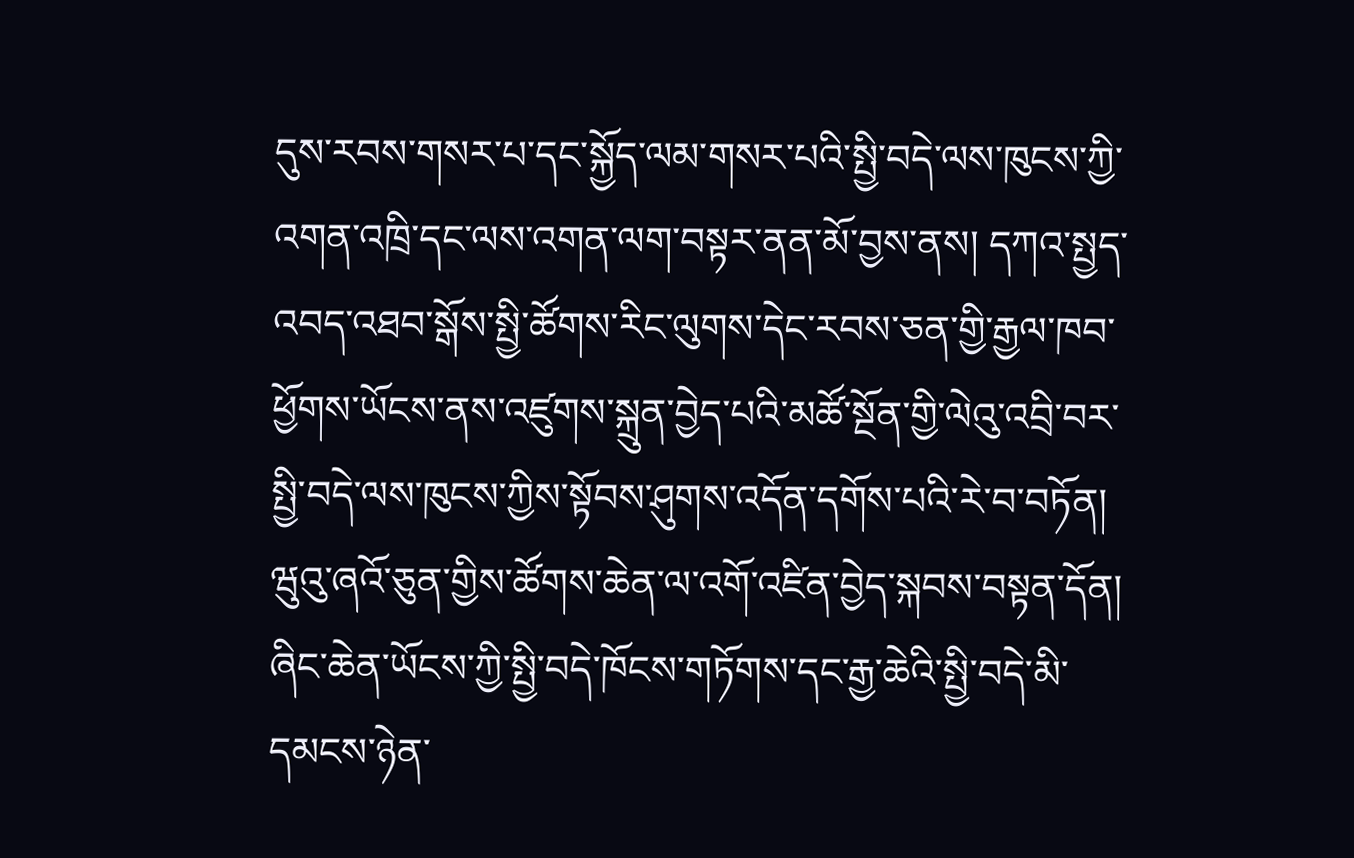དུས་རབས་གསར་པ་དང་སྐྱོད་ལམ་གསར་པའི་སྤྱི་བདེ་ལས་ཁུངས་ཀྱི་འགན་འཁྲི་དང་ལས་འགན་ལག་བསྟར་ནན་མོ་བྱས་ནས། དཀའ་སྤྱད་འབད་འཐབ་སྒོས་སྤྱི་ཚོགས་རིང་ལུགས་དེང་རབས་ཅན་གྱི་རྒྱལ་ཁབ་ཕྱོགས་ཡོངས་ནས་འཛུགས་སྐྲུན་བྱེད་པའི་མཚོ་སྔོན་གྱི་ལེའུ་འབྲི་བར་སྤྱི་བདེ་ལས་ཁུངས་ཀྱིས་སྟོབས་ཤུགས་འདོན་དགོས་པའི་རེ་བ་བཏོན།
ཝུའུ་ཞའོ་ཅུན་གྱིས་ཚོགས་ཆེན་ལ་འགོ་འཛིན་བྱེད་སྐབས་བསྟན་དོན། ཞིང་ཆེན་ཡོངས་ཀྱི་སྤྱི་བདེ་ཁོངས་གཏོགས་དང་རྒྱ་ཆེའི་སྤྱི་བདེ་མི་དམངས་ཉེན་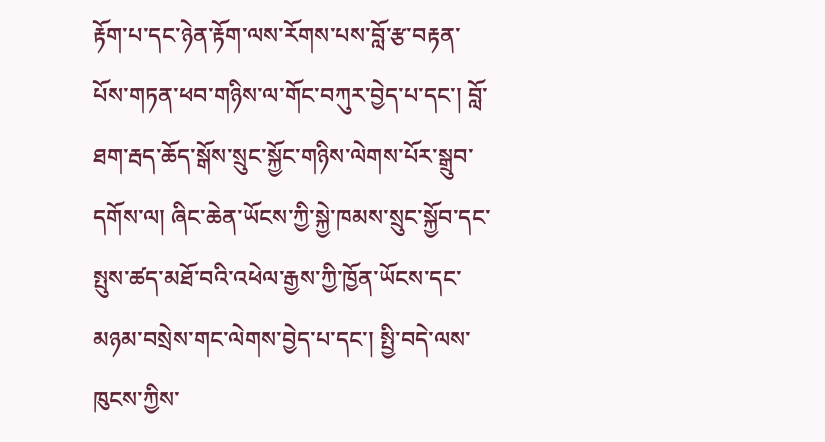རྟོག་པ་དང་ཉེན་རྟོག་ལས་རོགས་པས་བློ་རྩ་བརྟན་པོས་གཏན་ཕབ་གཉིས་ལ་གོང་བཀུར་བྱེད་པ་དང་། བློ་ཐག་རྦད་ཆོད་སྒོས་སྲུང་སྐྱོང་གཉིས་ལེགས་པོར་སྒྲུབ་དགོས་ལ། ཞིང་ཆེན་ཡོངས་ཀྱི་སྐྱེ་ཁམས་སྲུང་སྐྱོབ་དང་སྤུས་ཚད་མཐོ་བའི་འཕེལ་རྒྱས་ཀྱི་ཁྱོན་ཡོངས་དང་མཉམ་བསྲེས་གང་ལེགས་བྱེད་པ་དང་། སྤྱི་བདེ་ལས་ཁུངས་ཀྱིས་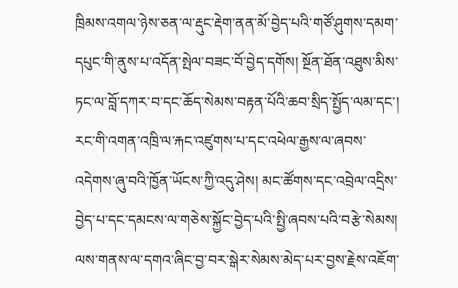ཁྲིམས་འགལ་ཉེས་ཅན་ལ་རྡུང་རྡེག་ནན་མོ་བྱེད་པའི་གཙོ་ཤུགས་དམག་དཔུང་གི་ནུས་པ་འདོན་སྤེལ་བཟང་བོ་བྱེད་དགོས། སྔོན་ཐོན་འཐུས་མིས་ཏང་ལ་བློ་དཀར་བ་དང་ཆོད་སེམས་བརྟན་པོའི་ཆབ་སྲིད་སྤྱོད་ལམ་དང་། རང་གི་འགན་འཁྲི་ལ་རྐང་འཛུགས་པ་དང་འཕེལ་རྒྱས་ལ་ཞབས་འདེགས་ཞུ་བའི་ཁྱོན་ཡོངས་ཀྱི་འདུ་ཤེས། མང་ཚོགས་དང་འབྲེལ་འདྲིས་བྱེད་པ་དང་དམངས་ལ་གཅེས་སྐྱོང་བྱེད་པའི་སྤྱི་ཞབས་པའི་བརྩེ་སེམས། ལས་གནས་ལ་དགའ་ཞིང་བྱ་བར་སྒེར་སེམས་མེད་པར་བྱས་རྗེས་འཇོག་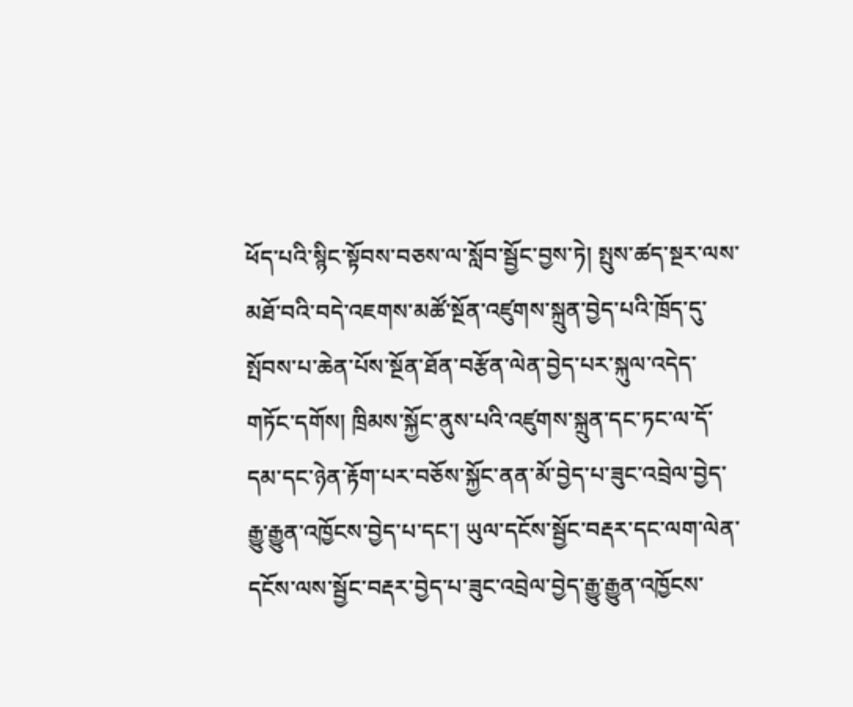ཕོད་པའི་སྙིང་སྟོབས་བཅས་ལ་སློབ་སྦྱོང་བྱས་ཏེ། སྤུས་ཚད་སྔར་ལས་མཐོ་བའི་བདེ་འཇགས་མཚོ་སྔོན་འཛུགས་སྐྲུན་བྱེད་པའི་ཁྲོད་དུ་སྤོབས་པ་ཆེན་པོས་སྔོན་ཐོན་བརྩོན་ལེན་བྱེད་པར་སྐུལ་འདེད་གཏོང་དགོས། ཁྲིམས་སྐྱོང་ནུས་པའི་འཛུགས་སྐྲུན་དང་ཏང་ལ་དོ་དམ་དང་ཉེན་རྟོག་པར་བཅོས་སྐྱོང་ནན་མོ་བྱེད་པ་ཟུང་འབྲེལ་བྱེད་རྒྱུ་རྒྱུན་འཁྱོངས་བྱེད་པ་དང་། ཡུལ་དངོས་སྦྱོང་བརྡར་དང་ལག་ལེན་དངོས་ལས་སྦྱོང་བརྡར་བྱེད་པ་ཟུང་འབྲེལ་བྱེད་རྒྱུ་རྒྱུན་འཁྱོངས་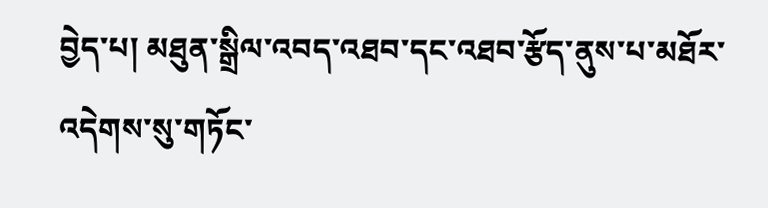བྱེད་པ། མཐུན་སྒྲིལ་འབད་འཐབ་དང་འཐབ་རྩོད་ནུས་པ་མཐོར་འདེགས་སུ་གཏོང་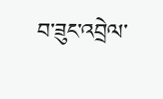བ་ཟུང་འབྲེལ་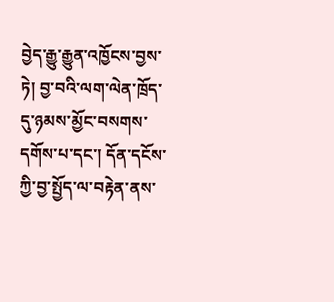བྱེད་རྒྱུ་རྒྱུན་འཁྱོངས་བྱས་ཏེ། བྱ་བའི་ལག་ལེན་ཁྲོད་དུ་ཉམས་མྱོང་བསགས་དགོས་པ་དང་། དོན་དངོས་ཀྱི་བྱ་སྤྱོད་ལ་བརྟེན་ནས་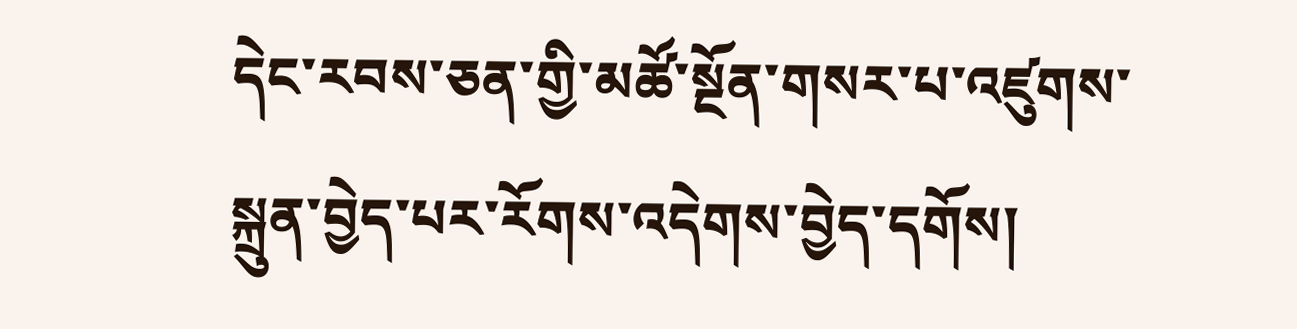དེང་རབས་ཅན་གྱི་མཚོ་སྔོན་གསར་པ་འཛུགས་སྐྲུན་བྱེད་པར་རོགས་འདེགས་བྱེད་དགོས།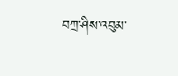བཀྲ་ཤིས་འབུམ་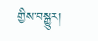གྱིས་བསྒྱུར།